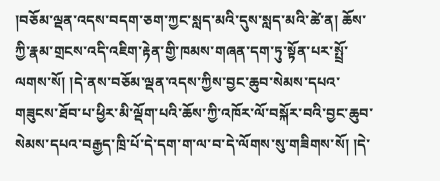།བཅོམ་ལྡན་འདས་བདག་ཅག་ཀྱང་སླད་མའི་དུས་སླད་མའི་ཚེ་ན། ཆོས་ཀྱི་རྣམ་གྲངས་འདི་འཇིག་རྟེན་གྱི་ཁམས་གཞན་དག་ཏུ་སྟོན་པར་སྤྲོ་ལགས་སོ། །དེ་ནས་བཅོམ་ལྡན་འདས་ཀྱིས་བྱང་ཆུབ་སེམས་དཔའ་གཟུངས་ཐོབ་པ་ཕྱིར་མི་ལྡོག་པའི་ཆོས་ཀྱི་འཁོར་ལོ་བསྐོར་བའི་བྱང་ཆུབ་སེམས་དཔའ་བརྒྱད་ཁྲི་པོ་དེ་དག་ག་ལ་བ་དེ་ལོགས་སུ་གཟིགས་སོ། །དེ་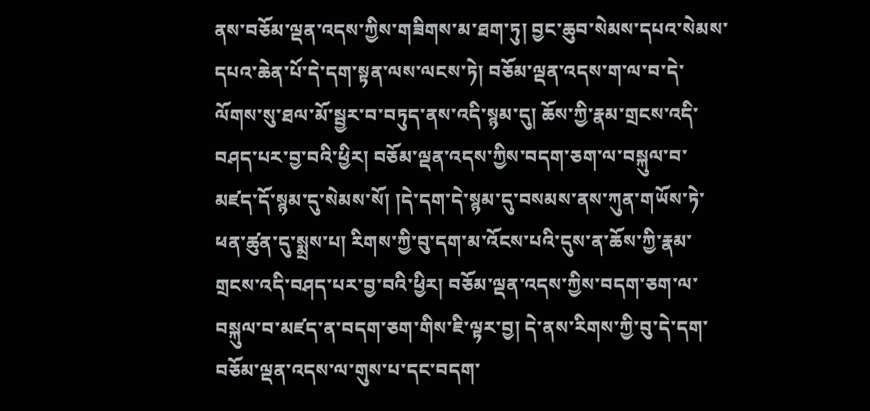ནས་བཅོམ་ལྡན་འདས་ཀྱིས་གཟིགས་མ་ཐག་ཏུ། བྱང་ཆུབ་སེམས་དཔའ་སེམས་དཔའ་ཆེན་པོ་དེ་དག་སྟན་ལས་ལངས་ཏེ། བཅོམ་ལྡན་འདས་ག་ལ་བ་དེ་ལོགས་སུ་ཐལ་མོ་སྦྱར་བ་བཏུད་ནས་འདི་སྙམ་དུ། ཆོས་ཀྱི་རྣམ་གྲངས་འདི་བཤད་པར་བྱ་བའི་ཕྱིར། བཅོམ་ལྡན་འདས་ཀྱིས་བདག་ཅག་ལ་བསྐུལ་བ་མཛད་དོ་སྙམ་དུ་སེམས་སོ། །དེ་དག་དེ་སྙམ་དུ་བསམས་ནས་ཀུན་གཡོས་ཏེ་ཕན་ཚུན་དུ་སྨྲས་པ། རིགས་ཀྱི་བུ་དག་མ་འོངས་པའི་དུས་ན་ཆོས་ཀྱི་རྣམ་གྲངས་འདི་བཤད་པར་བྱ་བའི་ཕྱིར། བཅོམ་ལྡན་འདས་ཀྱིས་བདག་ཅག་ལ་བསྐུལ་བ་མཛད་ན་བདག་ཅག་གིས་ཇི་ལྟར་བྱ། དེ་ནས་རིགས་ཀྱི་བུ་དེ་དག་བཅོམ་ལྡན་འདས་ལ་གུས་པ་དང་བདག་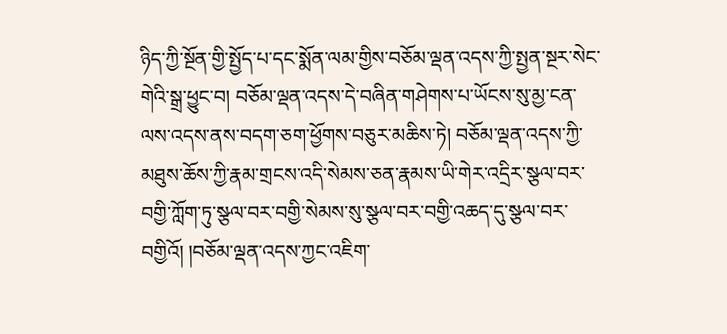ཉིད་ཀྱི་སྔོན་གྱི་སྤྱོད་པ་དང་སྨོན་ལམ་གྱིས་བཅོམ་ལྡན་འདས་ཀྱི་སྤྱན་སྔར་སེང་གེའི་སྒྲ་ཕྱུང་བ། བཅོམ་ལྡན་འདས་དེ་བཞིན་གཤེགས་པ་ཡོངས་སུ་མྱ་ངན་ལས་འདས་ནས་བདག་ཅག་ཕྱོགས་བཅུར་མཆིས་ཏེ། བཅོམ་ལྡན་འདས་ཀྱི་མཐུས་ཆོས་ཀྱི་རྣམ་གྲངས་འདི་སེམས་ཅན་རྣམས་ཡི་གེར་འདྲིར་སྩལ་བར་བགྱི་ཀློག་ཏུ་སྩལ་བར་བགྱི་སེམས་སུ་སྩལ་བར་བགྱི་འཆད་དུ་སྩལ་བར་བགྱིའོ། །བཅོམ་ལྡན་འདས་ཀྱང་འཇིག་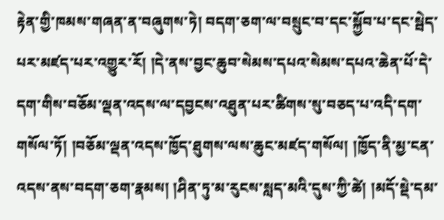རྟེན་གྱི་ཁམས་གཞན་ན་བཞུགས་ཏེ། བདག་ཅག་ལ་བསྲུང་བ་དང་སྐྱོབ་པ་དང་སྦེད་པར་མཛད་པར་འགྱུར་རོ། །དེ་ནས་བྱང་ཆུབ་སེམས་དཔའ་སེམས་དཔའ་ཆེན་པོ་དེ་དག་གིས་བཅོམ་ལྡན་འདས་ལ་དབྱངས་འཐུན་པར་ཚིགས་སུ་བཅད་པ་འདི་དག་གསོལ་ཏོ། །བཅོམ་ལྡན་འདས་ཁྱོད་ཐུགས་ལས་ཆུང་མཛད་གསོལ། །ཁྱོད་ནི་མྱ་ངན་འདས་ནས་བདག་ཅག་རྣམས། །ཤིན་ཏུ་མ་རུངས་སླད་མའི་དུས་ཀྱི་ཚེ། །མདོ་སྡེ་དམ་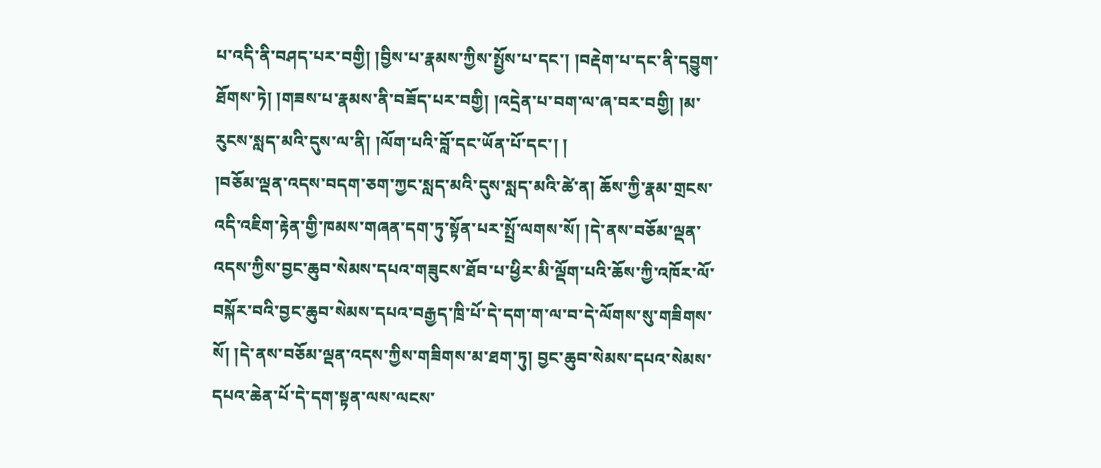པ་འདི་ནི་བཤད་པར་བགྱི། །བྱིས་པ་རྣམས་ཀྱིས་སྤྱོས་པ་དང་། །བརྡེག་པ་དང་ནི་དབྱུག་ཐོགས་ཏེ། །གཟས་པ་རྣམས་ནི་བཟོད་པར་བགྱི། །འདྲེན་པ་བག་ལ་ཞ་བར་བགྱི། །མ་རུངས་སླད་མའི་དུས་ལ་ནི། །ལོག་པའི་བློ་དང་ཡོན་པོ་དང་། །
།བཅོམ་ལྡན་འདས་བདག་ཅག་ཀྱང་སླད་མའི་དུས་སླད་མའི་ཚེ་ན། ཆོས་ཀྱི་རྣམ་གྲངས་འདི་འཇིག་རྟེན་གྱི་ཁམས་གཞན་དག་ཏུ་སྟོན་པར་སྤྲོ་ལགས་སོ། །དེ་ནས་བཅོམ་ལྡན་འདས་ཀྱིས་བྱང་ཆུབ་སེམས་དཔའ་གཟུངས་ཐོབ་པ་ཕྱིར་མི་ལྡོག་པའི་ཆོས་ཀྱི་འཁོར་ལོ་བསྐོར་བའི་བྱང་ཆུབ་སེམས་དཔའ་བརྒྱད་ཁྲི་པོ་དེ་དག་ག་ལ་བ་དེ་ལོགས་སུ་གཟིགས་སོ། །དེ་ནས་བཅོམ་ལྡན་འདས་ཀྱིས་གཟིགས་མ་ཐག་ཏུ། བྱང་ཆུབ་སེམས་དཔའ་སེམས་དཔའ་ཆེན་པོ་དེ་དག་སྟན་ལས་ལངས་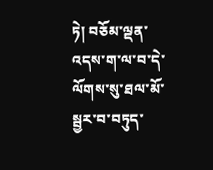ཏེ། བཅོམ་ལྡན་འདས་ག་ལ་བ་དེ་ལོགས་སུ་ཐལ་མོ་སྦྱར་བ་བཏུད་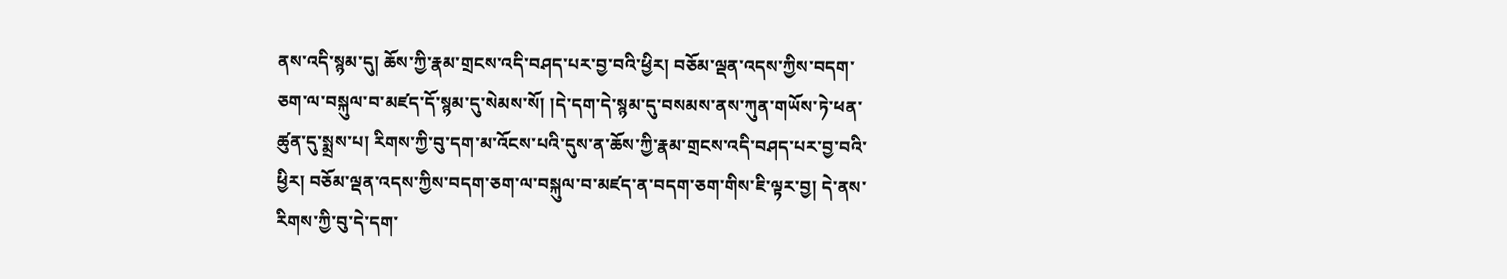ནས་འདི་སྙམ་དུ། ཆོས་ཀྱི་རྣམ་གྲངས་འདི་བཤད་པར་བྱ་བའི་ཕྱིར། བཅོམ་ལྡན་འདས་ཀྱིས་བདག་ཅག་ལ་བསྐུལ་བ་མཛད་དོ་སྙམ་དུ་སེམས་སོ། །དེ་དག་དེ་སྙམ་དུ་བསམས་ནས་ཀུན་གཡོས་ཏེ་ཕན་ཚུན་དུ་སྨྲས་པ། རིགས་ཀྱི་བུ་དག་མ་འོངས་པའི་དུས་ན་ཆོས་ཀྱི་རྣམ་གྲངས་འདི་བཤད་པར་བྱ་བའི་ཕྱིར། བཅོམ་ལྡན་འདས་ཀྱིས་བདག་ཅག་ལ་བསྐུལ་བ་མཛད་ན་བདག་ཅག་གིས་ཇི་ལྟར་བྱ། དེ་ནས་རིགས་ཀྱི་བུ་དེ་དག་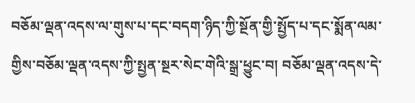བཅོམ་ལྡན་འདས་ལ་གུས་པ་དང་བདག་ཉིད་ཀྱི་སྔོན་གྱི་སྤྱོད་པ་དང་སྨོན་ལམ་གྱིས་བཅོམ་ལྡན་འདས་ཀྱི་སྤྱན་སྔར་སེང་གེའི་སྒྲ་ཕྱུང་བ། བཅོམ་ལྡན་འདས་དེ་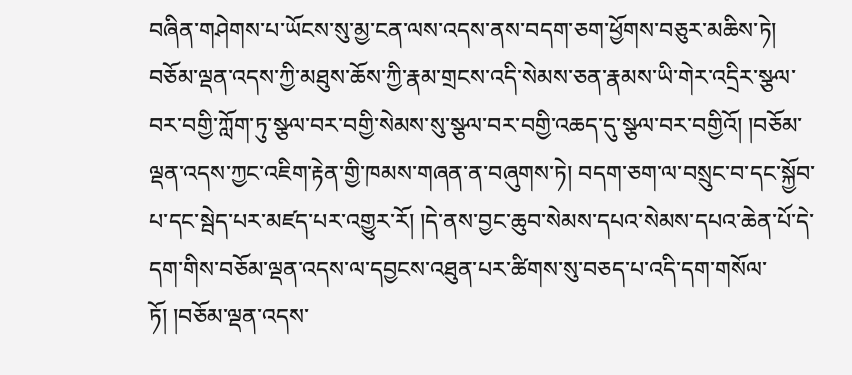བཞིན་གཤེགས་པ་ཡོངས་སུ་མྱ་ངན་ལས་འདས་ནས་བདག་ཅག་ཕྱོགས་བཅུར་མཆིས་ཏེ། བཅོམ་ལྡན་འདས་ཀྱི་མཐུས་ཆོས་ཀྱི་རྣམ་གྲངས་འདི་སེམས་ཅན་རྣམས་ཡི་གེར་འདྲིར་སྩལ་བར་བགྱི་ཀློག་ཏུ་སྩལ་བར་བགྱི་སེམས་སུ་སྩལ་བར་བགྱི་འཆད་དུ་སྩལ་བར་བགྱིའོ། །བཅོམ་ལྡན་འདས་ཀྱང་འཇིག་རྟེན་གྱི་ཁམས་གཞན་ན་བཞུགས་ཏེ། བདག་ཅག་ལ་བསྲུང་བ་དང་སྐྱོབ་པ་དང་སྦེད་པར་མཛད་པར་འགྱུར་རོ། །དེ་ནས་བྱང་ཆུབ་སེམས་དཔའ་སེམས་དཔའ་ཆེན་པོ་དེ་དག་གིས་བཅོམ་ལྡན་འདས་ལ་དབྱངས་འཐུན་པར་ཚིགས་སུ་བཅད་པ་འདི་དག་གསོལ་ཏོ། །བཅོམ་ལྡན་འདས་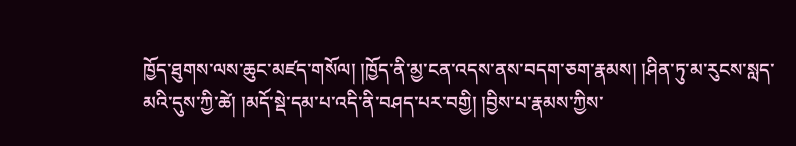ཁྱོད་ཐུགས་ལས་ཆུང་མཛད་གསོལ། །ཁྱོད་ནི་མྱ་ངན་འདས་ནས་བདག་ཅག་རྣམས། །ཤིན་ཏུ་མ་རུངས་སླད་མའི་དུས་ཀྱི་ཚེ། །མདོ་སྡེ་དམ་པ་འདི་ནི་བཤད་པར་བགྱི། །བྱིས་པ་རྣམས་ཀྱིས་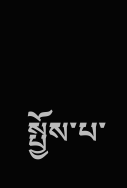སྤྱོས་པ་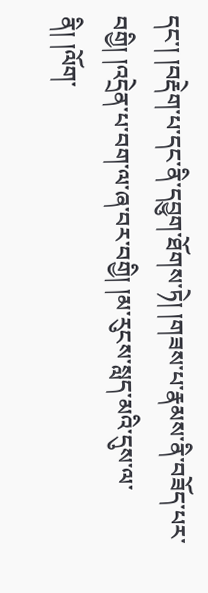དང་། །བརྡེག་པ་དང་ནི་དབྱུག་ཐོགས་ཏེ། །གཟས་པ་རྣམས་ནི་བཟོད་པར་བགྱི། །འདྲེན་པ་བག་ལ་ཞ་བར་བགྱི། །མ་རུངས་སླད་མའི་དུས་ལ་ནི། །ལོག་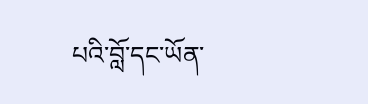པའི་བློ་དང་ཡོན་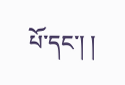པོ་དང་། །